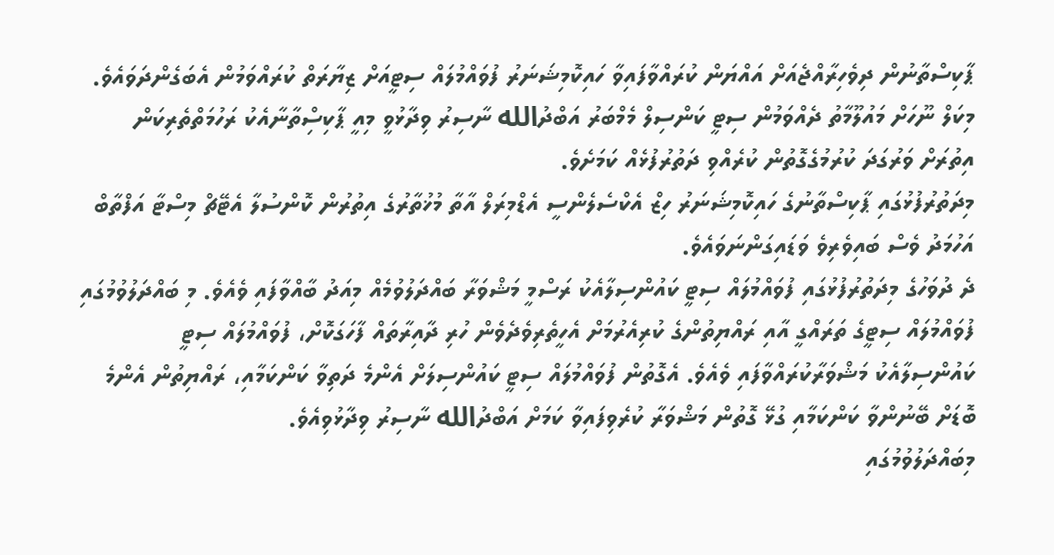ޕާކިސްތާނުން ދިވެހިރާއްޖެއަށް އައްޔަން ކުރައްވާފައިވާ ހައިކޮމިޝަނަރު ފުވައްމުލައް ސިޓީއަށް ޒިޔާރަތް ކުރައްވަމުން އެބަގެންދަވައެވެ. މިކަލް ނޫހަށް މައުލޫމާތު ދެއްވަމުން ސިޓީ ކަންސިލް މެމްބަރު އަބްދުالله ނާސިރު ވިދާޅުވީ މިއީ ޕާކިސިްތާނާއެކު ރަހުމަތްތެރިކަން އިތުރަށް ވަރުގަދަ ކުރުމުގެގޮތުން ކުރެއްވި ދަތުރުފުޅެއް ކަމަށެވެ.
މިދަތުރުފުޅުގައި ޕާކިސްތާނުގެ ހައިކޮމިޝަނަރު ހިޒް އެކްސެލެންސީ އެޑްމިރަލް އާތާ މުޚުތާރުގެ އިތުރުން ކޮންސުލާ އެޓޭޗް މިސްޓާ އަފްތާބް އަހުމަދު ވެސް ބައިވެރިވެ ވަޑައިގަންނަވައެވެ.
ދެ ދުވަހުގެ މިދަތުރުފުޅުގައި ފުވައްމުލައް ސިޓީ ކައުންސިލާއެކު ރަސްމީ މަޝްވަރާ ބައްދަލުވުމެއް މިއަދު ބާއްވާފައި ވެއެވެ. މި ބައްދަލުވުމުގައި ފުވައްމުލައް ސިޓީގެ ތަރައްގީ އާއި ރައްޔިތުންގެ ކުރިއެރުމަށް އެހީތެރިވެދެވެން ހުރި ދާއިރާތައް ފާހަގަކޮށް، ފުވައްމުލައް ސިޓީ ކައުންސިލާއެކު މަޝްވަރާކުރައްވާފައި ވެއެވެ. އެގޮތުން ފުވައްމުލައް ސިޓީ ކައުންސިލަށް އެންމެ ދަތިވާ ކަންކަމާއި، ރައްޔިތުން އެންމެ ބޮޑަށް ބޭނުންވާ ކަންކަމާއި ގުޅޭ ގޮތުން މަޝްވަރާ ކުރެވިފައިވާ ކަމަށް އަބްދުالله ނާސިރު ވިދާޅުވިއެވެ.
މިބައްދަލުވުމުގައި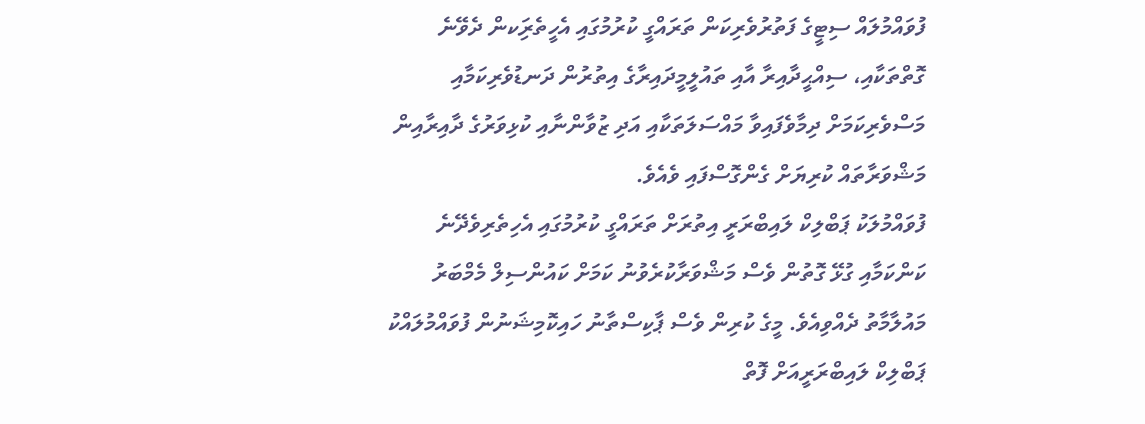ފުވައްމުލައް ސިޓީގެ ފަތުރުވެރިކަން ތަރައްގީ ކުރުމުގައި އެހީތެރިަކން ދެވޭނެ ގޮތްތަކާއި، ސިއްޙީދާއިރާ އާއި ތައުލީމީދައިރާގެ އިތުރުން ދަނޑުވެރިކަމާއި މަސްވެރިކަމަށް ދިމާވެފައިވާ މައްސަލަތަކާއި އަދި ޒުވާންނާއި ކުޅިވަރުގެ ދާއިރާއިން މަޝްވަރާތައް ކުރިޔަށް ގެންގޮސްފައި ވެއެވެ.
ފުވައްމުލަކު ޕަބްލިކް ލައިބްރަރީ އިތުރަށް ތަރައްގީ ކުރުމުގައި އެހިތެރިވެދޭނެ ކަންކަމާއި ގުޅޭ ގޮތުން ވެސް މަޝްވަރާކުރެވުނު ކަމަށް ކައުންސިލް މެމްބަރު މައުލާމާތު ދެއްވިއެވެ. މީގެ ކުރިން ވެސް ޕާކިސްތާނު ހައިކޮމިޝަނުން ފުވައްމުލައްކު ޕަބްލިކް ލައިބްރަރީއަށް ފޮތް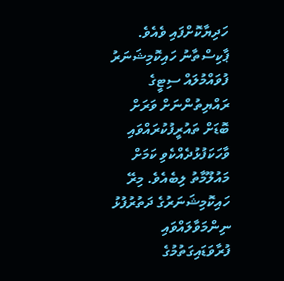ހަދިޔާކޮށްފައި ވެއެވެ.
ޕާކިސްތާނު ހައިކޮމިޝަނަރު ފުވައްމުލައް ސިޓީގެ ރައްޔިތުންނަށް ވަރަށް ބޮޑަށް ތައުރީފުކުރައްވައި ވާހަކަފުޅުދެއްކެވި ކަމަށް މައުލޫމާތު ލިބެއެވެ. މިރޭ ހައިކޮމިޝަނަރުގެ ދަތުރުފުޅު ނިންމަވާލައްވައި ފުރާވަޑައިގަތުމުގެ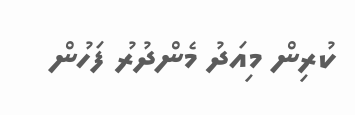ކުރިން މިއަދު މެންދުރު ފަހުން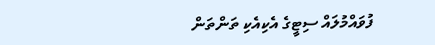ފުވައްމުލައް ސިޓީގެ އެކިއެކި ތަންތަން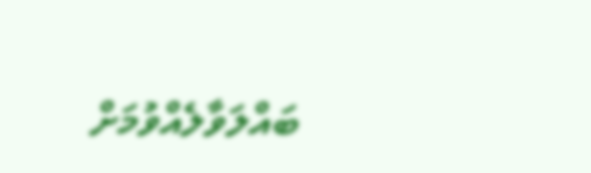ބައްލަވާލެއްވުމަށް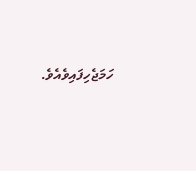ހަމަޖެހިފައިވެއެވެ.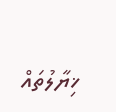ޚިޔާލުތައް